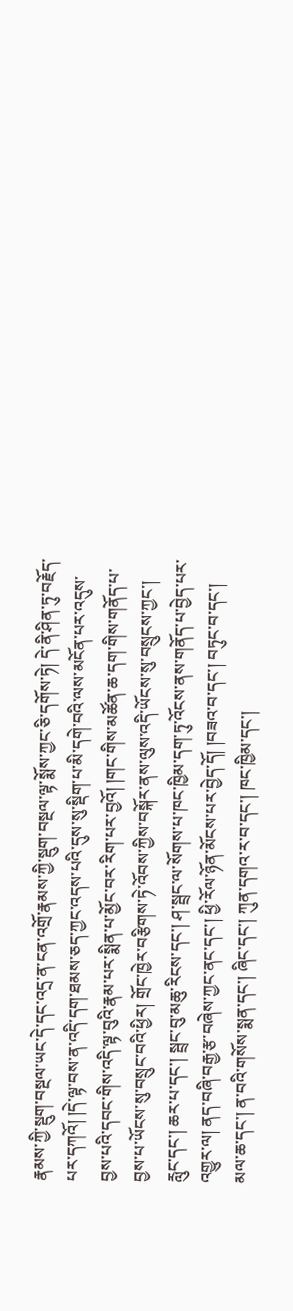རྣམས་ཀྱི་སྡུག་བསྔལ་ཡང་དེ་དང་འདྲ་ན་ངན་འགྲོ་རྣམས་ཀྱི་སྡུག་བསྔལ་ལྟ་སྨོས་ཀྱང་ཅི་དགོས་ཏེ། དེ་ནི་ཤིན་ཏུ་བརྗོད་པར་དཀའོ། །དེ་ལྟ་བས་ན་འདི་དག་ཐམས་ཅད་ཀྱང་འདས་པའི་དུས་སུ་སྡིག་པ་མི་དགེ་བའི་ལས་མངོན་པར་འདུས་བྱས་པའི་དབང་གིས་འདི་ལྟ་བུའི་རྣམ་པར་སྨིན་པ་མྱོང་བར་རིག་པར་བྱའོ། །གང་གིས་མཚོན་ཆ་དག་གིས་གནོད་པ་བྱས་པ་ཡོངས་སུ་བསྲུང་བའི་ཕྱིར། གྲོང་ཁྱེར་བརྩིགས་ཏེ་འོབས་ཀྱིས་བསྐོར་ནས་ལུས་འདི་ཡོངས་སུ་བསྲུངས་ཀྱང་། རླུང་དང་། ཆར་པ་དང་། སྦྲང་བུ་མཆུ་རིངས་དང་། ཤ་སྦྲང་ལ་སོགས་པ་ཁང་ཁྱིམ་དག་ཏུ་འོངས་ནས་གནོད་པ་བྱེད་པར་འགྱུར་ལ། ནད་བཞི་བརྒྱ་རྩ་བཞེས་ཀྱང་ནང་དང་། ཕྱི་རོལ་ཉོན་མོངས་པར་བྱེད་དོ། །བཟའ་བ་དང་། བཏུང་བ་དང་། མལ་ཆ་དང་། ན་བའི་གསོས་སྨན་དང་། ཞིང་དང་། ཀུན་དགའ་ར་བ་དང་། ཁང་ཁྱིམ་དང་།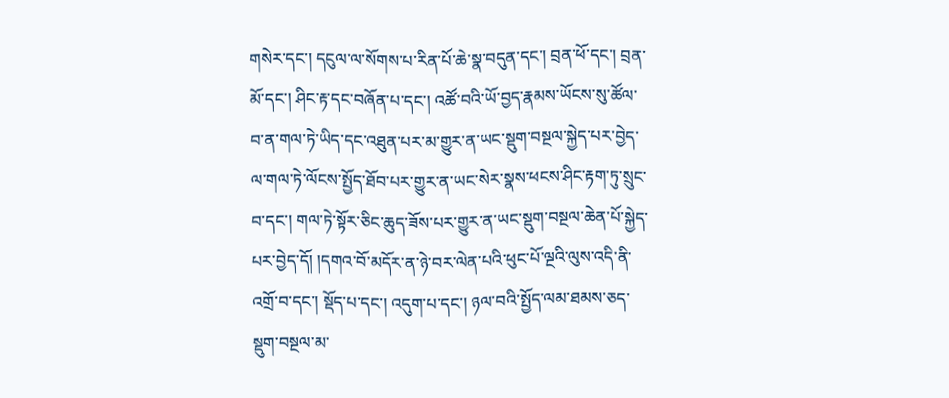གསེར་དང་། དངུལ་ལ་སོགས་པ་རིན་པོ་ཆེ་སྣ་བདུན་དང་། བྲན་ཕོ་དང་། བྲན་མོ་དང་། ཤིང་རྟ་དང་བཞོན་པ་དང་། འཚོ་བའི་ཡོ་བྱད་རྣམས་ཡོངས་སུ་ཚོལ་བ་ན་གལ་ཏེ་ཡིད་དང་འཐུན་པར་མ་གྱུར་ན་ཡང་སྡུག་བསྔལ་སྐྱེད་པར་བྱེད་ལ་གལ་ཏེ་ལོངས་སྤྱོད་ཐོབ་པར་གྱུར་ན་ཡང་སེར་སྣས་ཕངས་ཤིང་རྟག་ཏུ་སྲུང་བ་དང་། གལ་ཏེ་སྟོར་ཅིང་ཆུད་ཟོས་པར་གྱུར་ན་ཡང་སྡུག་བསྔལ་ཆེན་པོ་སྐྱེད་པར་བྱེད་དོ། །དགའ་བོ་མདོར་ན་ཉེ་བར་ལེན་པའི་ཕུང་པོ་ལྔའི་ལུས་འདི་ནི་འགྲོ་བ་དང་། སྡོད་པ་དང་། འདུག་པ་དང་། ཉལ་བའི་སྤྱོད་ལམ་ཐམས་ཅད་སྡུག་བསྔལ་མ་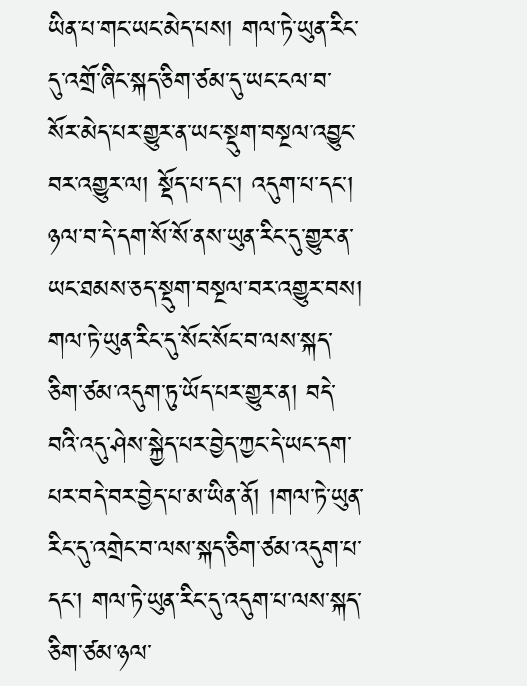ཡིན་པ་གང་ཡང་མེད་པས། གལ་ཏེ་ཡུན་རིང་དུ་འགྲོ་ཞིང་སྐད་ཅིག་ཙམ་དུ་ཡང་ངལ་བ་སོར་མེད་པར་གྱུར་ན་ཡང་སྡུག་བསྔལ་འབྱུང་བར་འགྱུར་ལ། སྡོད་པ་དང་། འདུག་པ་དང་། ཉལ་བ་དེ་དག་སོ་སོ་ནས་ཡུན་རིང་དུ་གྱུར་ན་ཡང་ཐམས་ཅད་སྡུག་བསྔལ་བར་འགྱུར་བས། གལ་ཏེ་ཡུན་རིང་དུ་སོང་སོང་བ་ལས་སྐད་ཅིག་ཙམ་འདུག་ཏུ་ཡོད་པར་གྱུར་ན། བདེ་བའི་འདུ་ཤེས་སྐྱེད་པར་བྱེད་ཀྱང་དེ་ཡང་དག་པར་བདེ་བར་བྱེད་པ་མ་ཡིན་ནོ། །གལ་ཏེ་ཡུན་རིང་དུ་འགྲེང་བ་ལས་སྐད་ཅིག་ཙམ་འདུག་པ་དང་། གལ་ཏེ་ཡུན་རིང་དུ་འདུག་པ་ལས་སྐད་ཅིག་ཙམ་ཉལ་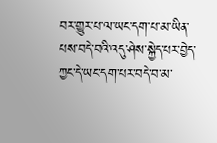བར་གྱུར་པ་ལ་ཡང་དག་པ་མ་ཡིན་པས་བདེ་བའི་འདུ་ཤེས་སྐྱེད་པར་བྱེད་ཀྱང་དེ་ཡང་དག་པར་བདེ་བ་མ་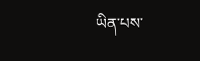ཡིན་པས་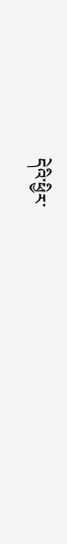དེའི་ཕྱིར་